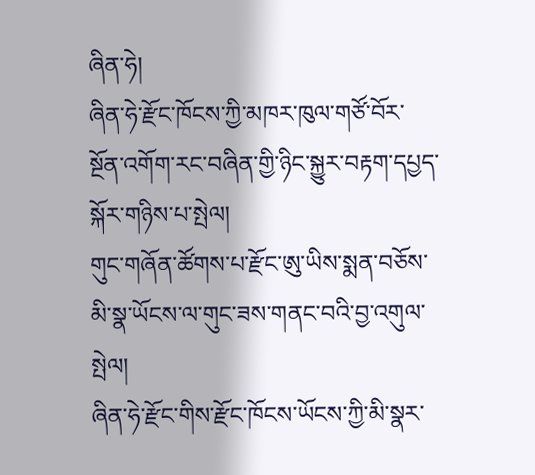ཞིན་ཧེ།
ཞིན་ཧེ་རྫོང་ཁོངས་ཀྱི་མཁར་ཁུལ་གཙོ་བོར་སྔོན་འགོག་རང་བཞིན་གྱི་ཉིང་སྐྱུར་བརྟག་དཔྱད་སྐོར་གཉིས་པ་སྤེལ།
གུང་གཞོན་ཚོགས་པ་རྫོང་ཨུ་ཡིས་སྨན་བཅོས་མི་སྣ་ཡོངས་ལ་གུང་ཟས་གནང་བའི་བྱ་འགུལ་སྤེལ།
ཞིན་ཧེ་རྫོང་གིས་རྫོང་ཁོངས་ཡོངས་ཀྱི་མི་སྣར་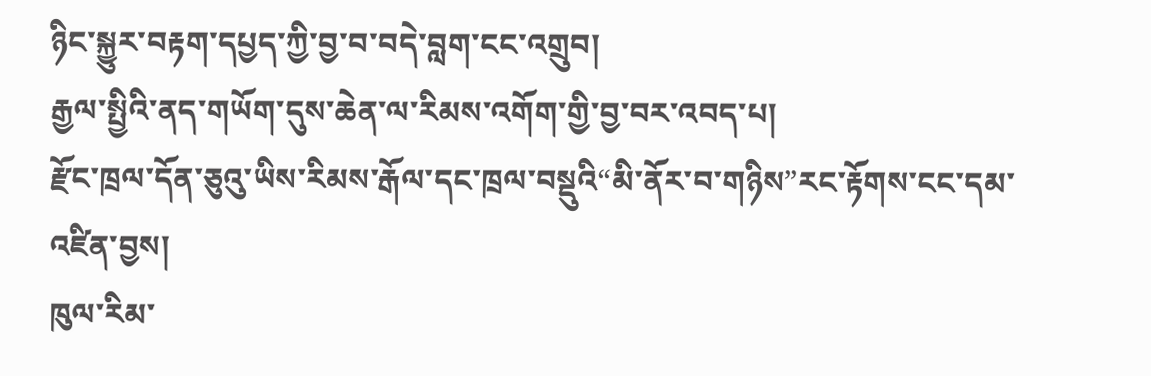ཉིང་སྐྱུར་བརྟག་དཔྱད་ཀྱི་བྱ་བ་བདེ་བླག་ངང་འགྲུབ།
རྒྱལ་སྤྱིའི་ནད་གཡོག་དུས་ཆེན་ལ་རིམས་འགོག་གྱི་བྱ་བར་འབད་པ།
རྫོང་ཁྲལ་དོན་ཅུའུ་ཡིས་རིམས་རྒོལ་དང་ཁྲལ་བསྡུའི“མི་ནོར་བ་གཉིས”རང་རྟོགས་ངང་དམ་འཛིན་བྱས།
ཁུལ་རིམ་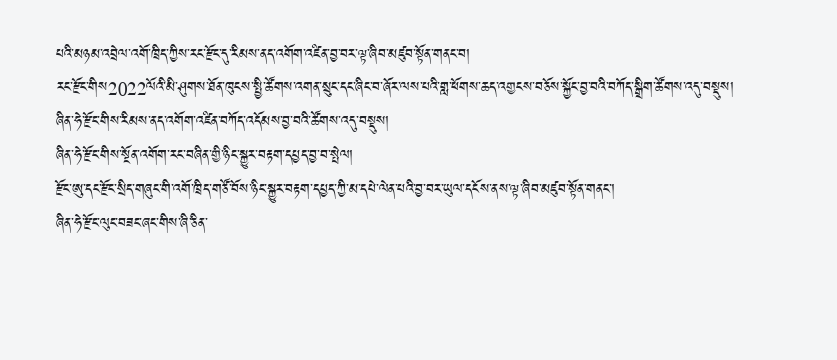པའི་མཉམ་འབྲེལ་འགོ་ཁྲིད་ཀྱིས་རང་རྫོང་དུ་རིམས་ནད་འགོག་འཛིན་བྱ་བར་ལྟ་ཞིབ་མཛུབ་སྟོན་གནང་བ།
རང་རྫོང་གིས2022ལོའི་མི་ཤུགས་ཐོན་ཁུངས་སྤྱི་ཚོགས་འགན་སྲུང་དང་ཞིང་བ་ཞོར་ལས་པའི་གླ་ཕོགས་ཆད་འགྱངས་བཅོས་སྐྱོང་བྱ་བའི་བཀོད་སྒྲིག་ཚོགས་འདུ་བསྡུས།
ཞིན་ཧེ་རྫོང་གིས་རིམས་ནད་འགོག་འཛིན་བཀོད་འདོམས་བྱ་བའི་ཚོགས་འདུ་བསྡུས།
ཞིན་ཧེ་རྫོང་གིས་སྔོན་འགོག་རང་བཞིན་གྱི་ཉིང་སྐྱུར་བརྟག་དཔྱད་བྱ་བ་སྤེལ།
རྫོང་ཨུ་དང་རྫོང་སྲིད་གཞུང་གི་འགོ་ཁྲིད་གཙོ་བོས་ཉིང་སྐྱུར་བརྟག་དཔྱད་ཀྱི་མ་དཔེ་ལེན་པའི་བྱ་བར་ཡུལ་དངོས་ནས་ལྟ་ཞིབ་མཛུབ་སྟོན་གནང་།
ཞིན་ཧེ་རྫོང་ལུང་བཟང་ཞང་གིས་ཞི་ཅིན་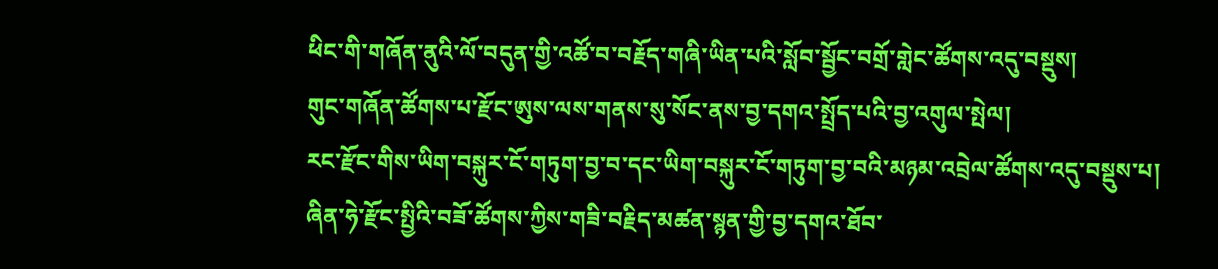ཕིང་གི་གཞོན་ནུའི་ལོ་བདུན་གྱི་འཚོ་བ་བརྗོད་གཞི་ཡིན་པའི་སློབ་སྦྱོང་བགྲོ་གླེང་ཚོགས་འདུ་བསྡུས།
གུང་གཞོན་ཚོགས་པ་རྫོང་ཨུས་ལས་གནས་སུ་སོང་ནས་བྱ་དགའ་སྤྲོད་པའི་བྱ་འགུལ་སྤེལ།
རང་རྫོང་གིས་ཡིག་བསྐུར་ངོ་གཏུག་བྱ་བ་དང་ཡིག་བསྐུར་ངོ་གཏུག་བྱ་བའི་མཉམ་འབྲེལ་ཚོགས་འདུ་བསྡུས་པ།
ཞིན་ཧེ་རྫོང་སྤྱིའི་བཟོ་ཚོགས་ཀྱིས་གཟི་བརྗིད་མཚན་སྙན་གྱི་བྱ་དགའ་ཐོབ་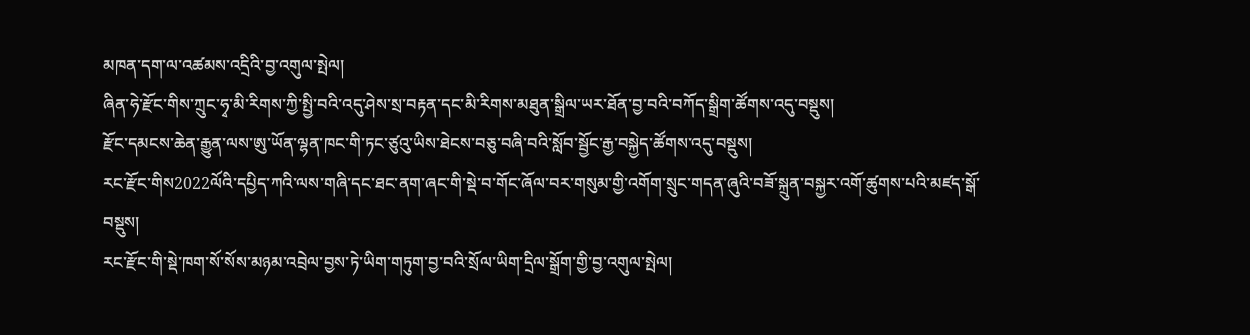མཁན་དག་ལ་འཚམས་འདྲིའི་བྱ་འགུལ་སྤེལ།
ཞིན་ཧེ་རྫོང་གིས་ཀྲུང་ཧྭ་མི་རིགས་ཀྱི་སྤྱི་བའི་འདུ་ཤེས་སྲ་བརྟན་དང་མི་རིགས་མཐུན་སྒྲིལ་ཡར་ཐོན་བྱ་བའི་བཀོད་སྒྲིག་ཚོགས་འདུ་བསྡུས།
རྫོང་དམངས་ཆེན་རྒྱུན་ལས་ཨུ་ཡོན་ལྷན་ཁང་གི་ཏང་ཙུའུ་ཡིས་ཐེངས་བཅུ་བཞི་བའི་སློབ་སྦྱོང་རྒྱ་བསྐྱེད་ཚོགས་འདུ་བསྡུས།
རང་རྫོང་གིས2022ལོའི་དཔྱིད་ཀའི་ལས་གཞི་དང་ཐང་ནག་ཞང་གི་སྡེ་བ་གོང་ཞོལ་བར་གསུམ་གྱི་འགོག་སྲུང་གདན་ཞུའི་བཟོ་སྐྲུན་བསྐྱར་འགོ་ཚུགས་པའི་མཛད་སྒོ་བསྡུས།
རང་རྫོང་གི་སྡེ་ཁག་སོ་སོས་མཉམ་འབྲེལ་བྱས་ཏེ་ཡིག་གཏུག་བྱ་བའི་སྲོལ་ཡིག་དྲིལ་སྒྲོག་གྱི་བྱ་འགུལ་སྤེལ།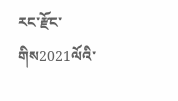རང་རྫོང་གིས2021ལོའི་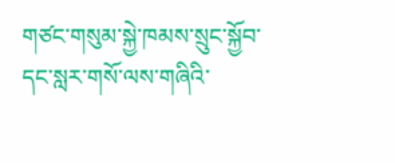གཙང་གསུམ་སྐྱེ་ཁམས་སྲུང་སྐྱོབ་དང་སླར་གསོ་ལས་གཞིའི་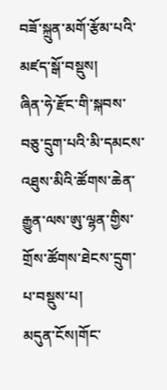བཟོ་སྐྲུན་མགོ་རྩོམ་པའི་མཛད་སྒོ་བསྡུས།
ཞིན་ཧེ་རྫོང་གི་སྐབས་བཅུ་དྲུག་པའི་མི་དམངས་འཐུས་མིའི་ཚོགས་ཆེན་རྒྱུན་ལས་ཨུ་ལྷན་གྱིས་གྲོས་ཚོགས་ཐེངས་དྲུག་པ་བསྡུས་པ།
མདུན་ངོས།གོང་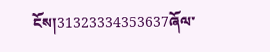ངོས།31323334353637ཞོལ་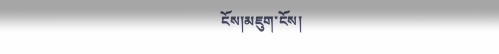ངོས།མཇུག་ངོས།